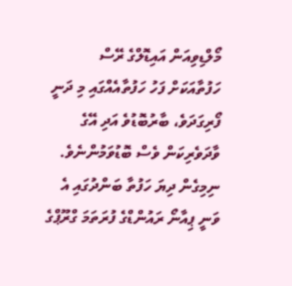މޯލްޑިވިއަން އައިޑޮލްގެ ރޭސް ހަފުތާއަކަށް ފަހު ހަފުތާއެއްގައި މި ދަނީ ފޯރިގަދަވެ، ބާރުބޮޑުވެ އަދި އޭގެ ވާދަވެރިކަން ވެސް ބޮޑުވަމުންނެވެ. ނިމިގެން ދިޔަ ހަފުތާ ބަންދުގައި އެ ވަނީ ޕިއާނޯ ރައުންޑްގެ ފުރަތަމަ ގްރޫޕްގެ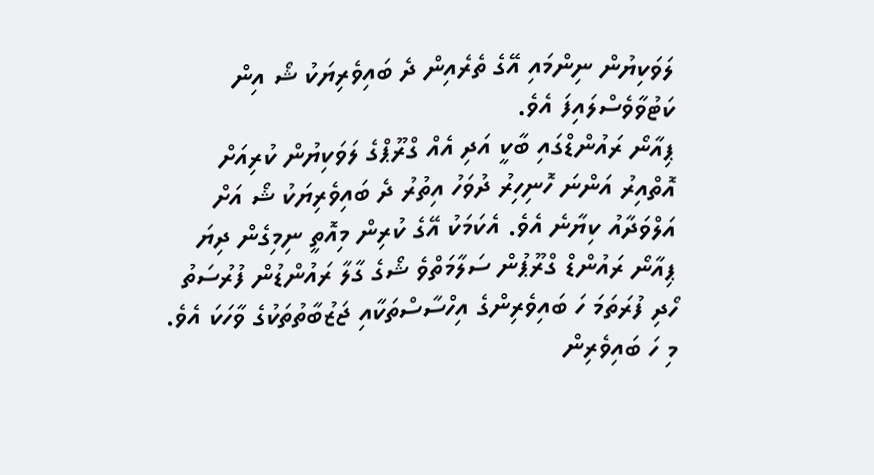ލަވަކިޔުން ނިންމައި އޭގެ ތެރެއިން ދެ ބައިވެރިޔަކު ޝޯ އިން ކަޓުވާވެސްލައިފަ އެވެ.
ޕިއާނޯ ރައުންޑްގައި ބާކީ އަދި އެއް ގްރޫޕްގެ ލަވަކިޔުން ކުރިއަށް އޮތްއިރު އަންނަ ހޮނިހިރު ދުވަހު އިތުރު ދެ ބައިވެރިޔަކު ޝޯ އަށް އަލްވަދާއު ކިޔާނެ އެވެ. އެކަމަކު އޭގެ ކުރިން މިއޮތީ ނިމިގެން ދިޔަ ޕިއާނޯ ރައުންޑް ގްރޫޕުން ސަލާމަތްވެ ޝޯގެ ގާލާ ރައުންޑުން ފުރުސަތު ހޯދި ފުރަތަމަ ހަ ބައިވެރިންގެ އިހްސާސްތަކާއި ޖަޒުބާތުތަކުގެ ވާހަކަ އެވެ.
މި ހަ ބައިވެރިން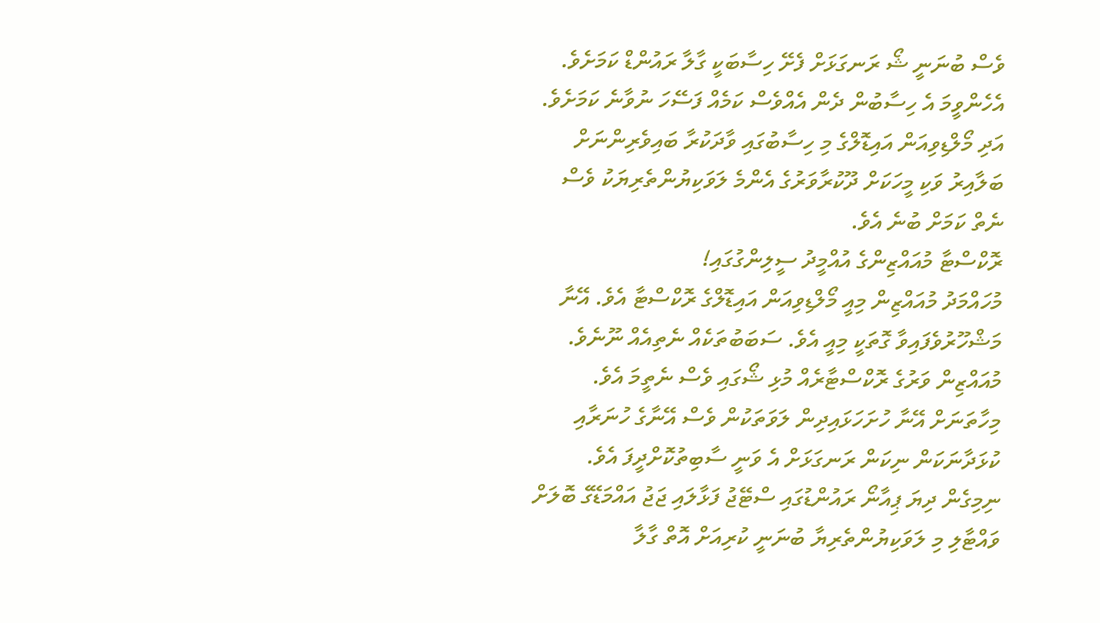ވެސް ބުނަނީ ޝޯ ރަނގަޅަށް ފެށޭ ހިސާބަކީ ގާލާ ރައުންޑް ކަމަށެވެ. އެހެންވީމަ އެ ހިސާބުން ދެން އެއްވެސް ކަމެއް ފަސޭހަ ނުވާނެ ކަމަށެވެ. އަދި މޯލްޑިވިއަން އައިޑޮލްގެ މި ހިސާބުގައި ވާދަކުރާ ބައިވެރިންނަށް ބަލާއިރު ވަކި މީހަކަށް ދޫކުރާވަރުގެ އެންމެ ލަވަކިޔުންތެރިޔަކު ވެސް ނެތް ކަމަށް ބުނެ އެވެ.
ރޮކްސްޓާ މުއައްޒިންގެ އުއްމީދު ސީލިންގުގައި!
މުހައްމަދު މުއައްޒިން މިއީ މޯލްޑިވިއަން އައިޑޮލްގެ ރޮކްސްޓާ އެވެ. އޭނާ މަޝްހޫރުވެފައިވާ ގޮތަކީ މިއީ އެވެ. ސަބަބުތަކެއް ނެތިއެއް ނޫނެވެ. މުއައްޒިން ވަރުގެ ރޮކްސްޓާރެއް މުޅި ޝޯގައި ވެސް ނެތީމަ އެވެ. މިހާތަނަށް އޭނާ ހުށަހަޅައިދިން ލަވަތަކުން ވެސް އޭނާގެ ހުނަރާއި ކުޅަދާނަކަން ނިކަން ރަނގަޅަށް އެ ވަނީ ސާބިތުކޮށްދީފަ އެވެ.
ނިމިގެން ދިޔަ ޕިއާނޯ ރައުންޑުގައި ސްޓޭޖު ފަޅާލައި ޖަޖު އައްމަޑޭގެ ބޮލަށް ވައްޓާލި މި ލަވަކިޔުންތެރިޔާ ބުނަނީ ކުރިއަށް އޮތް ގާލާ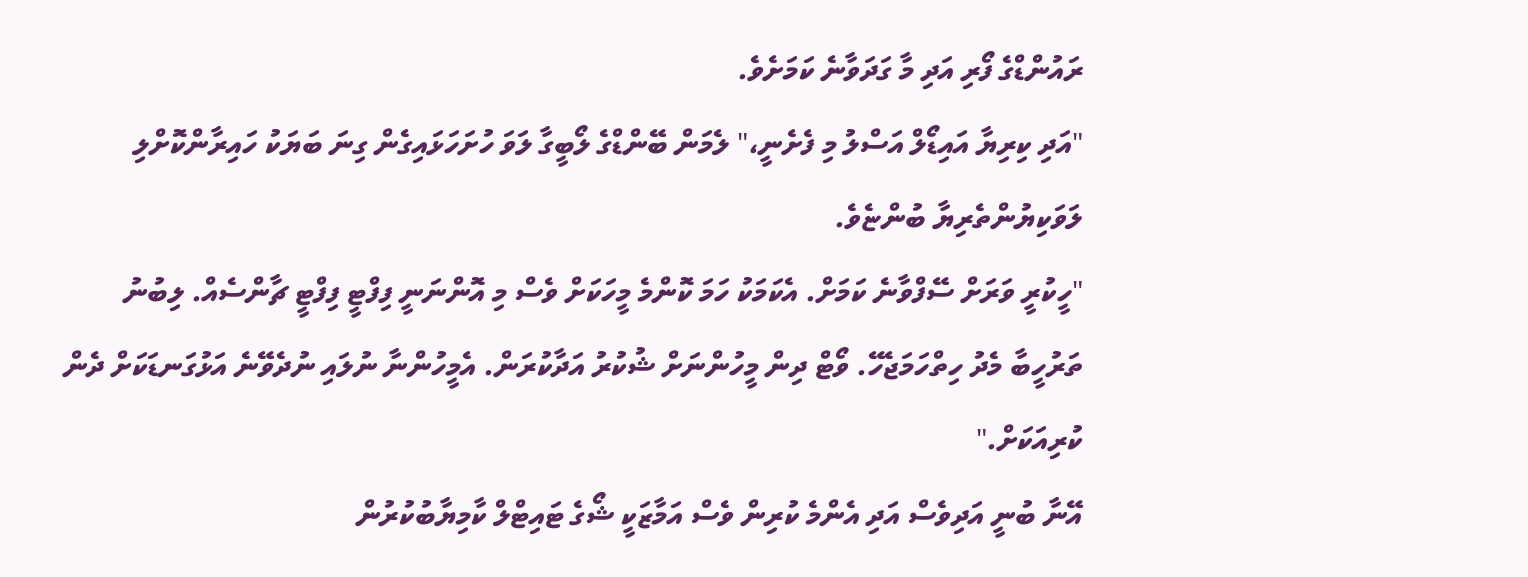ރައުންޑްގެ ފޯރި އަދި މާ ގަދަވާނެ ކަމަށެވެ.
"އަދި ކިރިޔާ އައިޑޯލް އަސްލު މި ފެށެނީ،" ލެމަން ބޭންޑްގެ ލޯބީގާ ލަވަ ހުށަހަޅައިގެން ގިނަ ބަޔަކު ހައިރާންކޮށްލި ލަވަކިޔުންތެރިޔާ ބުންޏެވެ.
"ހީކުރީ ވަރަށް ސޭފްވާނެ ކަމަށް. އެކަމަކު ހަމަ ކޮންމެ މީހަކަށް ވެސް މި އޮންނަނީ ފިފްޓީ ފިފްޓީ ޗާންސެއް. ލިބުނު ތަރުހީބާ މެދު ހިތްހަމަޖެހޭ. ވޯޓް ދިން މީހުންނަށް ޝުކުރު އަދާކުރަން. އެމީހުންނާ ނުލައި ނުދެވޭނެ އަޅުގަނޑަކަށް ދެން ކުރިއަކަށް."
އޭނާ ބުނީ އަދިވެސް އަދި އެންމެ ކުރިން ވެސް އަމާޒަކީ ޝޯގެ ޓައިޓްލް ކާމިޔާބުކުރުން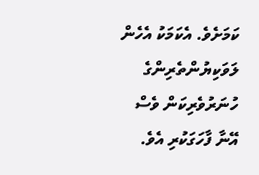ކަމަށެވެ. އެކަމަކު އެހެން ލަވަކިޔުންތެރިންގެ ހުނަރުވެރިކަން ވެސް އޭނާ ފާހަގަކުރި އެވެ.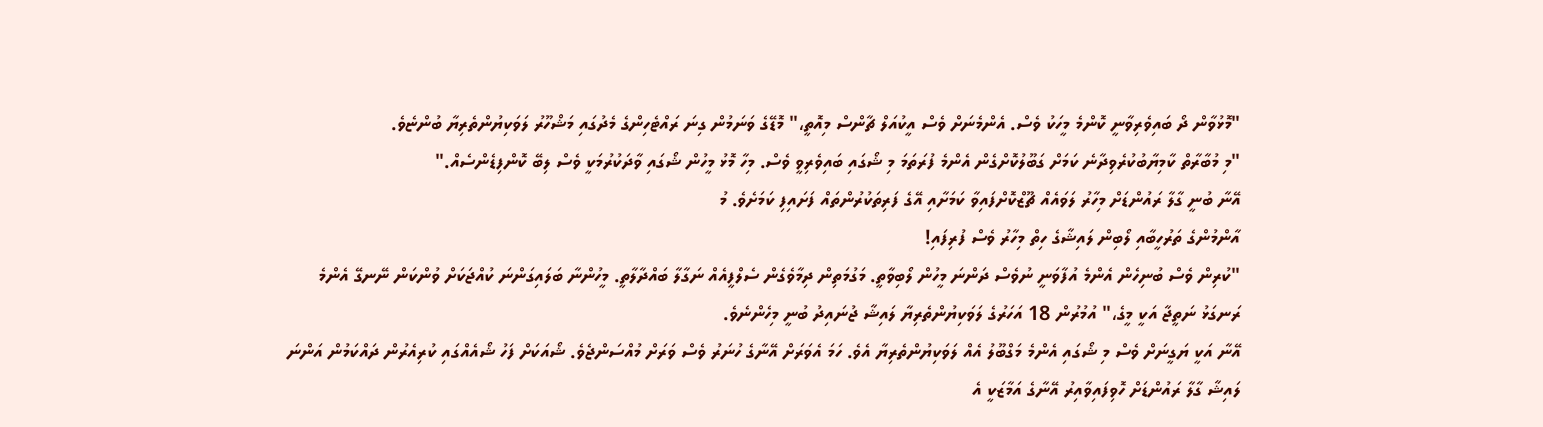"މޮޅުވާން ދޯ ބައިވެރިވާނީ ކޮންމެ މީހަކު ވެސް. އެންމެނަށް ވެސް އީކުއަލް ޗާންސް މިއޮތީ،" މޮޑޭގެ ވަނަމުން ގިނަ ރައްޓެހިންގެ މެދުގައި މަޝްހޫރު ލަވަކިޔުންތެރިޔާ ބުންޏެވެ.
"މި މުބާރާތް ކާމިޔާބުކުރެވިދާނެ ކަމަށް ގަބޫލުކޮށްގެން އެންމެ ފުރަތަމަ މި ޝޯގައި ބައިވެރިވީ ވެސް. މިހާ މޮޅު މީހުން ޝޯގައި ވާދަކުރުމަކީ ވެސް ލިބޭ ކޮންފިޑެންސެއް."
އޭނާ ބުނީ ގާލާ ރައުންޑަށް މިހާރު ލަވައެއް ޗޫޒްކޮށްފައިވާ ކަމަށާއި އޭގެ ފަރިތަކުރުންތައް ފަށައިފި ކަމަށެވެ. މު
އާންމުންގެ ތަރުހީބާއި ލޯބިން ލައިޝާގެ ހިތް މިހާރު ވެސް ފުރިފައި!
"ކުރިން ވެސް ބުނިހެން އެންމެ އުފާވަނީ ނުވެސް ދަންނަ މީހުން ލޯބިވާތީ. މަގުމަތިން ދިމާވެގެން ސެލްފީއެއް ނަގާލާ ބައްދާލާތީ. މީހުންނާ ބަލައިގަންނަ ކުއްޖަކަށް ވުންކަން ނޭނގޭ އެންމެ ރަނގަޅު ނަތީޖާ އަކީ މީގެ،" އުމުރުން 18 އަހަރުގެ ލަވަކިޔުންތެރިޔާ ލައިޝާ ޖުނައިދު ބުނީ މިހެންނެވެ.
އޭނާ އަކީ ޔަގީނަށް ވެސް މި ޝޯގައި އެންމެ މަގްބޫލު އެއް ލަވަކިޔުންތެރިޔާ އެވެ. ހަމަ އެވަރަށް އޭނާގެ ހުނަރު ވެސް ވަރަށް މުއްސަންޖެވެ. ޝޯއަކަށް ފަހު ޝޯއެއްގައި ކުރިއެރުން ދައްކަމުން އަންނަ ލައިޝާ ގާލާ ރައުންޑަށް ހޮވިފައިވާއިރު އޭނާގެ އަމާޒަކީ އެ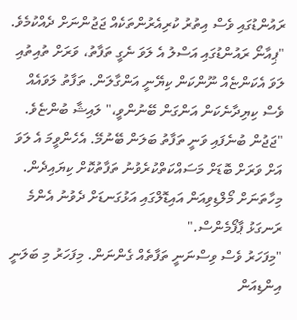ރައުންޑުގައި ވެސް އިތުރު ކުރިއެރުންތަކެއް ޖަޖުންނަށް ދެއްކުމެވެ.
"ޕިއާނޯ ރައުންޑުގައި އަސްލު އެ ލަވަ ނެގީ ތަފާތު، ވަރަށް ތުއިތުއި ލަވަ އެކަންޏެއް ނޫންކަން ކިޔޭނީ އަންގާލަން. ތަފާތު ލަވައެއް ވެސް ކިޔިދާނެކަން އަންގަން ބޭނުންވީ،" ލައިޝާ ބުންޏެވެ.
"ޖަޖުން ބުނެފައި ވަނީ ތަފާތު ބަލަން ބޭނުމޭ. އެހެންވީމަ އެ ލަވަ އަށް ވަރަށް ބޮޑަށް މަސައްކަތްކުރެވުނު ތަފާތުކޮށް ކިޔައިދެން. މިހާތަނަށް މޯލްޑިވިއަން އައިޑޮލްގައި އަޅުގަނޑަށް ދެވުނު އެންމެ ރަނގަޅު ޕާފޯމެންސް."
"މިފަހަރު ވެސް ވިސްނަނީ ތަފާތެއް ގެންނަން. މިފަހަރު މި ބަލަނީ އިންޑިއަން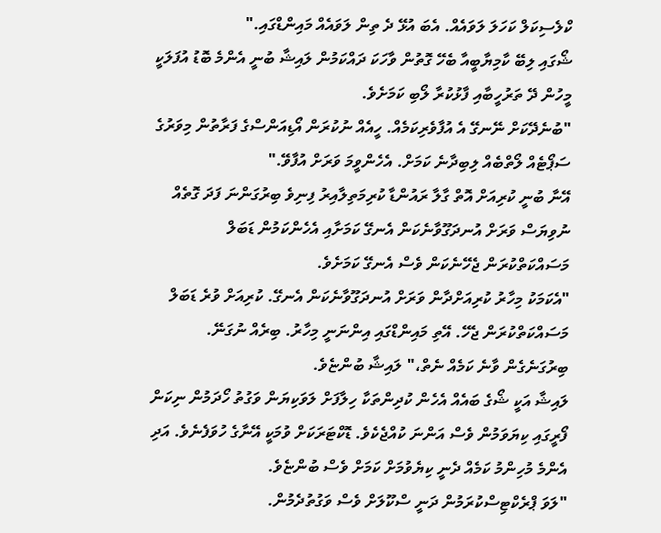ކްލެސިކަލް ކަހަލަ ލަވައެއް. އެބަ އުޅޭ ދެ ތިން ލަވައެއް މައިންޑްގައި."
ޝޯގައި ލިބޭ ކާމިޔާބީއާ ބެހޭ ގޮތުން ވާހަކަ ދައްކަމުން ލައިޝާ ބުނީ އެންމެ ބޮޑު އުފަލަކީ މީހުން ދޭ ތަރުހީބާއި ފާޅުކުރާ ލޯބި ކަމަށެވެ.
"ބުނެދޭކަށް ނޭނގޭ އެ އުފާވެރިކަމެއް. ހީއެއް ނުކުރަން އޯޑިއަންސްގެ ފަރާތުން މިވަރުގެ ސަޕޯޓެއް ލޯތްބެއް ލިބިދާނެ ކަމަށް. އެހެންވީމަ ވަރަށް އުފާވޭ."
އޭނާ ބުނީ ކުރިއަށް އޮތް ގާލާ ރައުންޑާ ކުރިމަތިލާއިރު ފިނިވެ ބިރުގަންނަ ފަދަ ގޮތެއް ނުވިޔަސް ވަރަށް އުނދަގޫވާނެކަން އެނގޭ ކަމަށާއި އެހެންކަމުން ޑަބަލް މަސައްކަތްކުރަން ޖެހޭނެކަން ވެސް އެނގޭ ކަމަށެވެ.
"އެކަމަކު މިހާރު ކުރިއަށްދާން ވަރަށް އުނދަގޫވާނެކަން އެނގޭ. ކުރިއަށް ވުރެ ޑަބަލް މަސައްކަތްކުރަން ޖެހޭ. އޭތި މައިންޑްގައި އިންނަނީ މިހާރު. ބިރެއް ނުގަނޭ. ބިރުގަނެގެން ވާނެ ކަމެއް ނެތް،" ލައިޝާ ބުންޏެވެ.
ލައިޝާ އަކީ ޝޯގެ ބައެއް އެހެން ކުދިންތަކާ ހިލާފަށް ލަވަކިޔަން ވަގުތު ހޯދަމުން ނިކަން ފޯރީގައި ކިޔަވަމުން ވެސް އަންނަ ކުއްޖެކެވެ. ޑޮކްޓަރަކަށް ވުމަކީ އޭނާގެ ހުވަފެނެވެ. އަދި އެންމެ މުހިންމު ކަމެއް ދެނީ ކިޔެވުމަށް ކަމަށް ވެސް ބުންޏެވެ.
"ލަވަ ޕްރެކްޓިސްކުރަމުން ދަނީ ސްކޫލަށް ވެސް ވަގުތުދެމުން.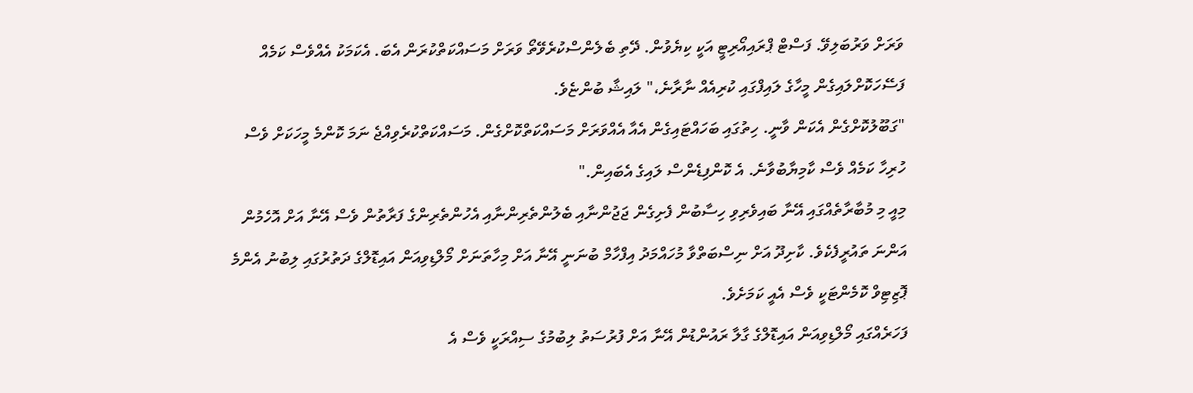ވަރަށް ވަރުބަލިވޭ. ފަސްޓް ޕްރައިއޯރިޓީ އަކީ ކިޔެވުން. ދޭތި ބެލެންސްކުރެވޭތޯ ވަރަށް މަސައްކަތްކުރަން އެބަ. އެކަމަކު އެއްވެސް ކަމެއް ފަސޭހަކޮށްލައިގެން މީހާގެ ލައިފްގައި ކުރިއެއް ނާރާނެ،" ލައިޝާ ބުންޏެވެ.
"ގަބޫލުކޮށްގެން އެކަން ވާނީ. ހިތުގައި ބަހައްޓައިގެން އެއާ އެއްވަރަށް މަސައްކަތްކޮށްގެން. މަސައްކަތްކުރެވިއްޖެ ނަމަ ކޮންމެ މީހަކަށް ވެސް ހުރިހާ ކަމެއް ވެސް ކާމިޔާބުވާނެ. އެ ކޮންފިޑެންސް ލައިގެ އެބައިން."
މިއީ މި މުބާރާތެއްގައި އޭނާ ބައިވެރިވި ހިސާބުން ފެށިގެން ޖަޖުންނާއި ބެލުންތެރިންނާއި އެހުންތެރިންގެ ފަރާތުން ވެސް އޭނާ އަށް އޮހެމުން އަންނަ ތައުރީފެކެވެ. ކާށިދޫ އަށް ނިސްބަތްވާ މުހައްމަދު އިފްހާމް ބުނަނީ އޭނާ އަށް މިހާތަނަށް މޯލްޑިވިއަން އައިޑޮލްގެ ދަތުރުގައި ލިބުނު އެންމެ ޕޮޒިޓިވް ކޮމެންޓަކީ ވެސް އެއީ ކަމަށެވެ.
ފަހަރެއްގައި މޯލްޑިވިއަން އައިޑޮލްގެ ގާލާ ރައުންޑުން އޭނާ އަށް ފުރުސަތު ލިބުމުގެ ސިއްރަކީ ވެސް އެ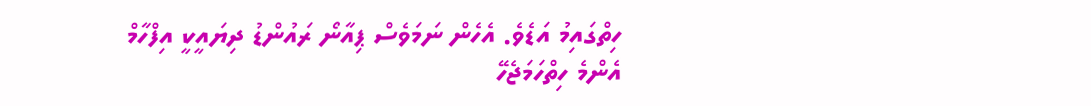ހިތްގައިމު އަޑެވެ. އެހެން ނަމަވެސް ޕިއާނޯ ރައުންޑު ދިޔައީކީ އިފްހާމް އެންމެ ހިތްހަމަޖެހޭ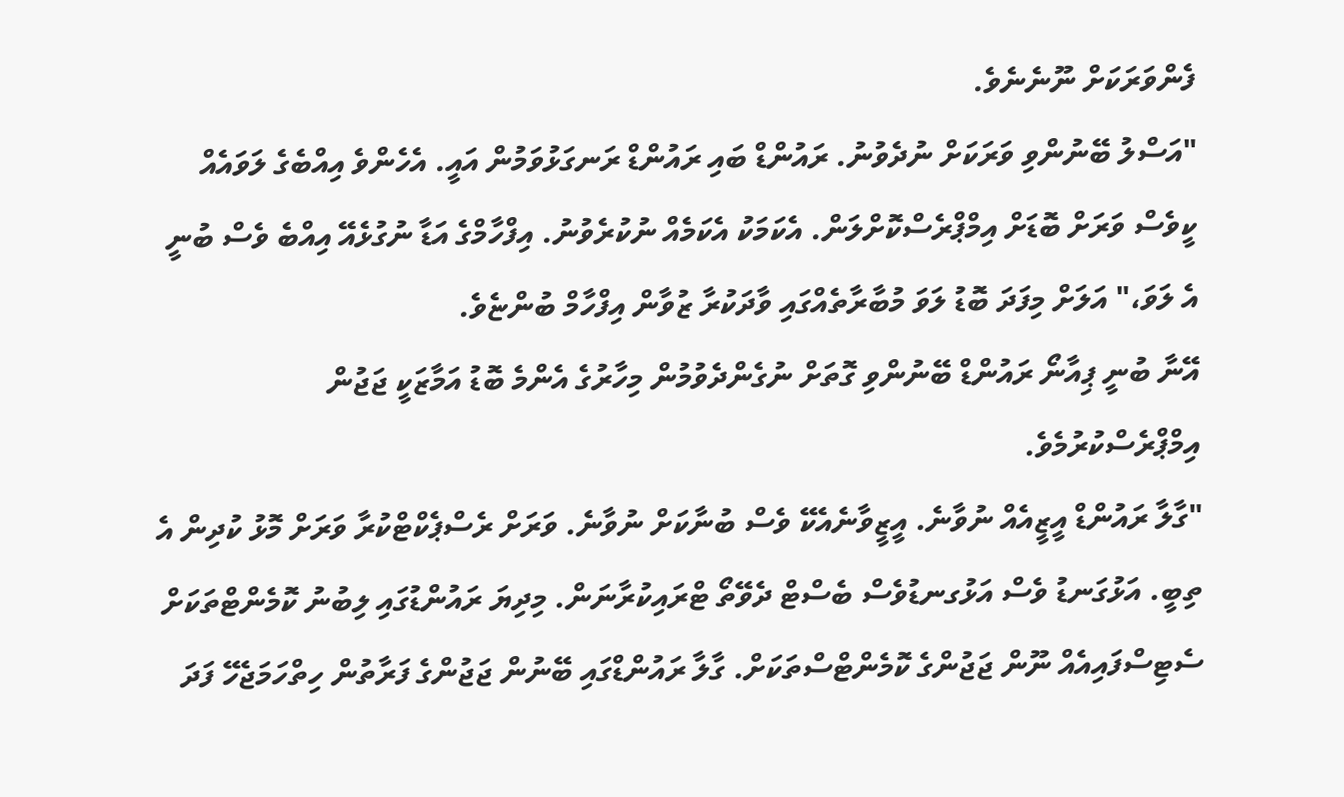ފެންވަރަކަށް ނޫނެނެވެ.
"އަސްލު ބޭނުންވި ވަރަކަށް ނުދެވުނު. ރައުންޑް ބައި ރައުންޑް ރަނގަޅުވަމުން އައީ. އެހެންވެ އިއްބެގެ ލަވައެއް ކީވެސް ވަރަށް ބޮޑަށް އިމްޕްރެސްކޮށްލަން. އެކަމަކު އެކަމެއް ނުކުރެވުނު. އިފްހާމްގެ އަޑާ ނުގުޅެއޭ އިއްބެ ވެސް ބުނީ އެ ލަވަ،" އަލަށް މިފަދަ ބޮޑު ލަވަ މުބާރާތެއްގައި ވާދަކުރާ ޒުވާން އިފްހާމް ބުންޏެވެ.
އޭނާ ބުނީ ޕިއާނޯ ރައުންޑް ބޭނުންވި ގޮތަށް ނުގެންދެވުމުން މިހާރުގެ އެންމެ ބޮޑު އަމާޒަކީ ޖަޖުން އިމްޕްރެސްކުރުމެވެ.
"ގާލާ ރައުންޑް އީޒީއެއް ނުވާނެ. އީޒީވާނެއެކޭ ވެސް ބުނާކަށް ނުވާނެ. ވަރަށް ރެސްޕެކްޓްކުރާ ވަރަށް މޮޅު ކުދިން އެ ތިބީ. އަޅުގަނޑު ވެސް އަޅުގނޑުވެސް ބެސްޓް ދެވޭތޯ ޓްރައިކުރާނަން. މިދިޔަ ރައުންޑުގައި ލިބުނު ކޮމެންޓްތަކަށް ސެޓިސްފައިއެއް ނޫން ޖަޖުންގެ ކޮމެންޓްސްތަކަށް. ގާލާ ރައުންޑްގައި ބޭނުން ޖަޖުންގެ ފަރާތުން ހިތްހަމަޖެހޭ ފަދަ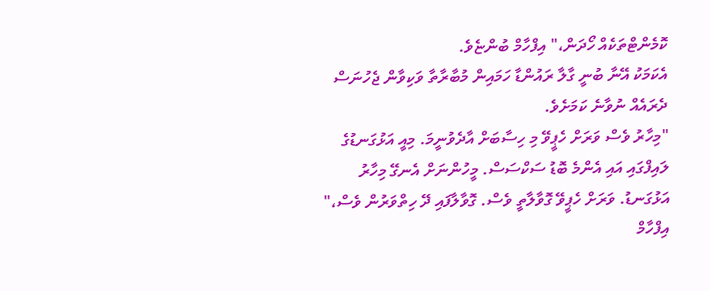ކޮމެންޓްތަކެއް ހޯދަން،" އިފްހާމް ބުންޏެވެ.
އެކަމަކު އޭނާ ބުނީ ގާލާ ރައުންޑާ ހަމައިން މުބާރާތާ ވަކިވާން ޖެހުނަސް ދެރައެއް ނުވާނެ ކަމަށެވެ.
"މިހާރު ވެސް ވަރަށް ހެޕީވޭ މި ހިސާބަށް އާދެވުނީމަ. މިއީ އަޅުގަނޑުގެ ލައިފްގައި އައި އެންމެ ބޮޑު ސަކްސަސް. މީހުންނަށް އެނގޭ މިހާރު އަޅުގަނޑު. ވަރަށް ހެޕީވޭ ގޮވާލާތީ ވެސް. ގޮވާލާފައި ދޭ ހިތްވަރުން ވެސް،" އިފްހާމް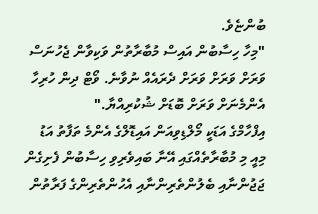ބުންޏެވެ.
"މިހާ ހިސާބުން އައިސް މުބާރާތުން ވަކިވާން ޖެހުނަސް ވަރަށް ވަރަށް ވަރަށް ދެރައެއް ނުވާނެ. ވޯޓް ދިން ހުރިހާ އެންމެނަށް ވަރަށް ބޮޑަށް ޝުކުރިއްޔާ."
އިފްހާމްގެ އަޑަކީ މޯލްޑިވިއަން އައިޑޮލްގެ އެންމެ ތަފާތު އަޑު
މިއީ މި މުބާރާތެއްގައި އޭނާ ބައިވެރިވި ހިސާބުން ފެށިގެން ޖަޖުންނާއި ބެލުންތެރިންނާއި އެހުންތެރިންގެ ފަރާތުން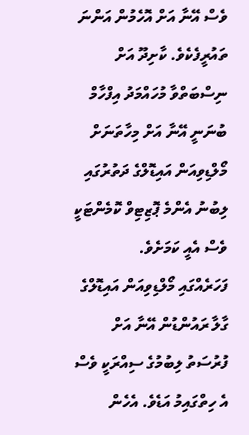ވެސް އޭނާ އަށް އޮހެމުން އަންނަ ތައުރީފެކެވެ. ކާށިދޫ އަށް ނިސްބަތްވާ މުހައްމަދު އިފްހާމް ބުނަނީ އޭނާ އަށް މިހާތަނަށް މޯލްޑިވިއަން އައިޑޮލްގެ ދަތުރުގައި ލިބުނު އެންމެ ޕޮޒިޓިވް ކޮމެންޓަކީ ވެސް އެއީ ކަމަށެވެ.
ފަހަރެއްގައި މޯލްޑިވިއަން އައިޑޮލްގެ ގާލާ ރައުންޑުން އޭނާ އަށް ފުރުސަތު ލިބުމުގެ ސިއްރަކީ ވެސް އެ ހިތްގައިމު އަޑެވެ. އެހެން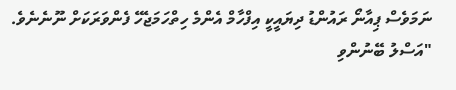ނަމަވެސް ޕިއާނޯ ރައުންޑު ދިޔައީކީ އިފްހާމް އެންމެ ހިތްހަމަޖެހޭ ފެންވަރަކަށް ނޫނެނެވެ.
"އަސްލު ބޭނުންވި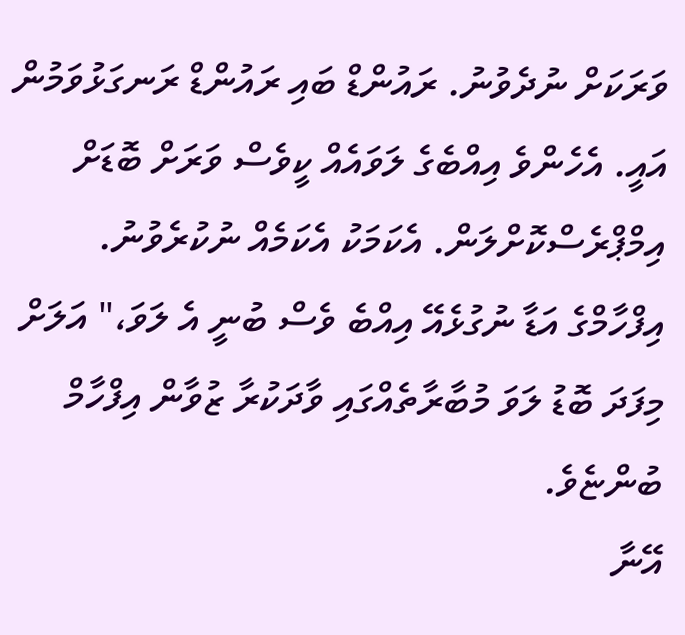ވަރަކަށް ނުދެވުނު. ރައުންޑް ބައި ރައުންޑް ރަނގަޅުވަމުން އައީ. އެހެންވެ އިއްބެގެ ލަވައެއް ކީވެސް ވަރަށް ބޮޑަށް އިމްޕްރެސްކޮށްލަން. އެކަމަކު އެކަމެއް ނުކުރެވުނު. އިފްހާމްގެ އަޑާ ނުގުޅެއޭ އިއްބެ ވެސް ބުނީ އެ ލަވަ،" އަލަށް މިފަދަ ބޮޑު ލަވަ މުބާރާތެއްގައި ވާދަކުރާ ޒުވާން އިފްހާމް ބުންޏެވެ.
އޭނާ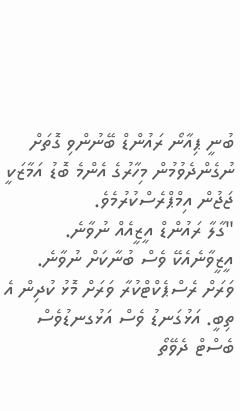ބުނީ ޕިއާނޯ ރައުންޑް ބޭނުންވި ގޮތަށް ނުގެންދެވުމުން މިހާރުގެ އެންމެ ބޮޑު އަމާޒަކީ ޖަޖުން އިމްޕްރެސްކުރުމެވެ.
"ގާލާ ރައުންޑް އީޒީއެއް ނުވާނެ. އީޒީވާނެއެކޭ ވެސް ބުނާކަށް ނުވާނެ. ވަރަށް ރެސްޕެކްޓްކުރާ ވަރަށް މޮޅު ކުދިން އެ ތިބީ. އަޅުގަނޑު ވެސް އަޅުގނޑުވެސް ބެސްޓް ދެވޭތޯ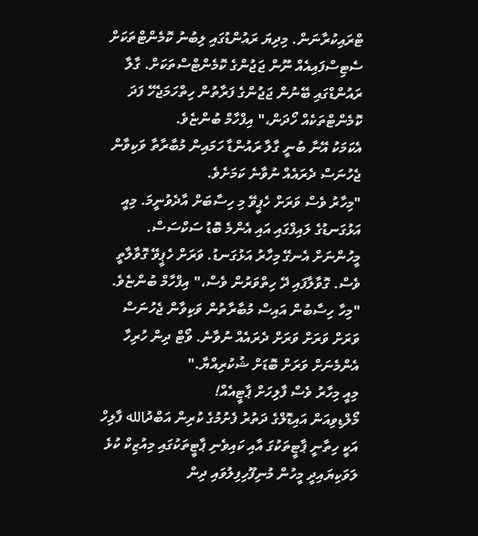ޓްރައިކުރާނަން. މިދިޔަ ރައުންޑުގައި ލިބުނު ކޮމެންޓްތަކަށް ސެޓިސްފައިއެއް ނޫން ޖަޖުންގެ ކޮމެންޓްސްތަކަށް. ގާލާ ރައުންޑްގައި ބޭނުން ޖަޖުންގެ ފަރާތުން ހިތްހަމަޖެހޭ ފަދަ ކޮމެންޓްތަކެއް ހޯދަން،" އިފްހާމް ބުންޏެވެ.
އެކަމަކު އޭނާ ބުނީ ގާލާ ރައުންޑާ ހަމައިން މުބާރާތާ ވަކިވާން ޖެހުނަސް ދެރައެއް ނުވާނެ ކަމަށެވެ.
"މިހާރު ވެސް ވަރަށް ހެޕީވޭ މި ހިސާބަށް އާދެވުނީމަ. މިއީ އަޅުގަނޑުގެ ލައިފްގައި އައި އެންމެ ބޮޑު ސަކްސަސް. މީހުންނަށް އެނގޭ މިހާރު އަޅުގަނޑު. ވަރަށް ހެޕީވޭ ގޮވާލާތީ ވެސް. ގޮވާލާފައި ދޭ ހިތްވަރުން ވެސް،" އިފްހާމް ބުންޏެވެ.
"މިހާ ހިސާބުން އައިސް މުބާރާތުން ވަކިވާން ޖެހުނަސް ވަރަށް ވަރަށް ވަރަށް ދެރައެއް ނުވާނެ. ވޯޓް ދިން ހުރިހާ އެންމެނަށް ވަރަށް ބޮޑަށް ޝުކުރިއްޔާ."
މިއީ މިހާރު ވެސް ފާލިހަށް ޕާޓީއެއް!
މޯލްޑިވިއަން އައިޑޮލްގެ ދަތުރު ފެށުމުގެ ކުރިން އަބްދުالله ފާލިހް އަކީ ހިތާނީ ޕާޓީތަކުގަ އާއި ކައިވެނި ޕާޓީތަކުގައި މިއުޒިކް ކުޅެ ލަވަކިޔައިދީ މީހުން މުނިފޫހިފިލުވައި ދިން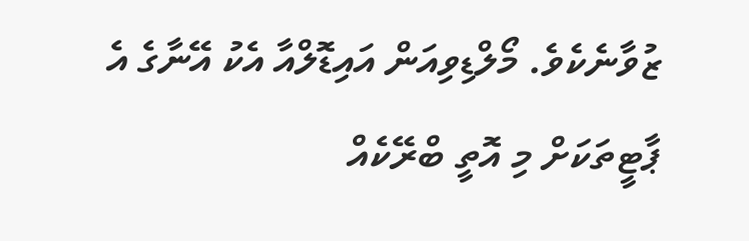ޒުވާނެކެވެ. މޯލްޑިވިއަން އައިޑޮލްއާ އެކު އޭނާގެ އެ ޕާޓީތަކަށް މި އޮތީ ބްރޭކެއް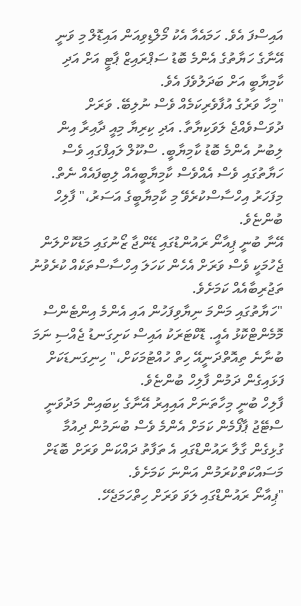އައިސްފަ އެވެ. ހަމައެއާ އެކު މޯލްޑިވިއަން އައިޑޮލް މި ވަނީ އޭނާގެ ހަޔާތުގެ އެންމެ ބޮޑު ސަޕްރައިޒް ޕާޓީ އަށް އަދި ކާމިޔާބީ އަށް ބަދަލުވެފަ އެވެ.
"މިހާ ވަރުގެ އުފާވެރިކަމެއް ވެސް ނުލިބޭ. ވަރަށް ދުވަސްވެއްޖެ ލަވަކިޔާތާ. އަދި ކިރިޔާ މިއީ ދާއިރާ އިން ލިބުނު އެންމެ ބޮޑު ކާމިޔާބީ. ސްކޫލް ލައިފްގައި ވެސް ހަޔާތުގައި ވެސް އެއްވެސް ކާމިޔާބީއެއް ލިބިފައެއް ނެތް. މިފަހަރު އިހްސާސްކުރެވޭ މި ކާމިޔާބީގެ އަސަރު،" ފާލިހް ބުންޏެވެ.
އޭނާ ބުނީ ޕިއާނޯ ރައުންޑުގައި ޑޭންޖާ ޒޯނުގައި މަޑުކޮށްލަން ޖެހުމަކީ ވެސް ވަރަށް އެހެން ކަހަލަ އިހްސާސްތަކެއް ކުރެވުނު ތަޖުރިބާއެއް ކަމަށެވެ.
"ހަޔާތުގައި މަންމަ ނިޔާވިފަހުން އައި އެންމެ އިންޓެންސް މޮމެންޓްކޮޅު އެއީ. ޑޮކްޓަރަކު އައިސް ކަށިގަނޑު ޖެއްސި ނަމަ ބުނާނެ ތިއޮތްދަނީއޭ ހިތް ހުއްޓުމަކަށް،" ހިނިގަނޑަކަށް ފަޅައިގެން ދަމުން ފާލިހް ބުންޏެވެ.
ފާލިހް ބުނީ މިހާތަނަށް އައިއިރު އޭނާގެ ކިބައިން މަދުވަނީ ސްޓޭޖު ޕާފޯމެން ކަމަށް އެންމެ ވެސް ބުނަމުން ދިއުމާ ގުޅިގެން ގާލާ ރައުންޑްގައި އެ ތަފާތު ދައްކަން ވަރަށް ބޮޑަށް މަސައްކަތްކުރަމުން އަންނަ ކަމަށެވެ.
"ޕިއާނޯ ރައުންޑްގައި ލަވަ ވަރަށް ހިތްހަމަޖެހޭ.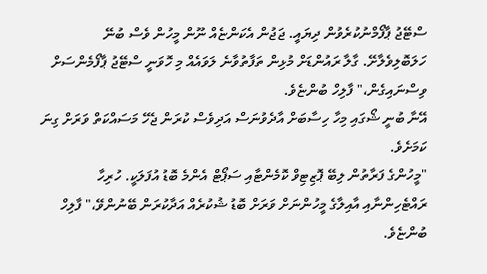ސްޓޭޖު ޕާފޯމްނުކުރެވުން ދިޔައީ. ޖަޖުން އެކަންޏެއް ނޫން މީހުން ވެސް ބުނޭ ހަލަބޮލިވެލާށޭ. ގާލާ ރައުންޑަށް މުޅިން ތަފާތުވާނެ ލަވައެއް މި ހޮވަނީ ސްޓޭޖު ޕާފޯމެންސަށް ވިސްނައިގެން،" ފާލިހް ބުންޏެވެ.
އޭނާ ބުނީ ޝޯގައި މިހާ ހިސާބަށް އާދެވުނަސް އަދިވެސް ކުރަން ޖެހޭ މަސައްކަތް ވަރަށް ގިނަ ކަމަށެވެ.
"މީހުންގެ ފަރާތުން ލިބޭ ޕޮޒިޓިވް ކޮމެންޓާއި ސަޕޯޓް އެންމެ ބޮޑު އުފަލަކީ. ހުރިހާ ރައްޓެހިންނާއި އާއިލާގެ މީހުންނަށް ވަރަށް ބޮޑު ޝުކުރެއް އަދާކުރަން ބޭނުންވޭ،" ފާލިހް ބުންޏެވެ.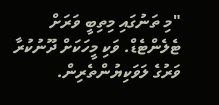"މި ތަނުގައި މިތިބީ ވަރަށް ޓެލެންޓެޑް. ވަކި މީހަކަށް ދޫނުކުރާ ވަރުގެ ލަވަކިޔުންތެރިން.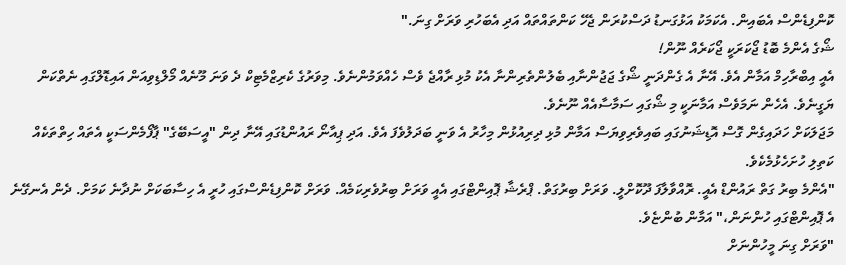ކޮންފިޑެންސް އެބައިން. އެކަމަކު އަޅުގަނޑު ދަސްކުރަން ޖެހޭ ކަންތައްތައް އަދި އެބަހުރި ވަރަށް ގިނަ."
ޝޯގެ އެންމެ ބޮޑު ޖޯކަރަކީ ޖޯކަރެއް ނޫން!
އެއީ އިބްރާހިމް އަމާން އެވެ. އޭނާ އެ ގެންދަނީ ޝޯގެ ޖަޖުންނާއި ބެލުންތެރިންނާ އެކު މުޅި ރާއްޖެ ވެސް ހެއްވަމުންނެވެ. މިވަރުގެ ކެރިޒްމެޓިކް ދެ ވަނަ މޫނެއް މޯލްޑިވިއަން އައިޑޮލްގައި ނެތްކަން ޔަގީނެވެ. އެހެން ނަމަވެސް އަމާނަކީ މި ޝޯގައި ސަމާސާއެއް ނޫނެވެ.
މަޖަލަކަށް ހަދައިގެން ގޮސް އޮޑިޝަނުގައި ބައިވެރިވިޔަސް އަމާން މުޅި ދިރިއުޅުން މިހާރު އެ ވަނީ ބަދަލުވެފަ އެވެ. އަދި ޕިއާނޯ ރައުންޑުގައި އޭނާ ދިން "އީސަބޭގެ" ޕާފޯމެންސަކީ އެތައް ހިތްތަކެއް ކަތިލި ހުށަހެޅުމެކެވެ.
"އެންމެ ބިރު ގަތް ރައުންޑް އެއީ. ރޮއްވާލާފަ ދޫކޮށްލީ. ވަރަށް ބިރުގަތް. ޕްރެޝާ ޕޮއިންޓްގައި އެއީ ވަރަށް ބިރުވެރިކަމެއް. ވަރަށް ކޮންފިޑެންސްގައި ހުރީ އެ ހިސާބަކަށް ނުދާނެ ކަމަށް. ދެން އެނގޭނެ އެ ޕޮއިންޓްގައި ހުންނަން،" އަމާން ބުންޏެވެ.
"ވަރަށް ގިނަ މީހުންނަށް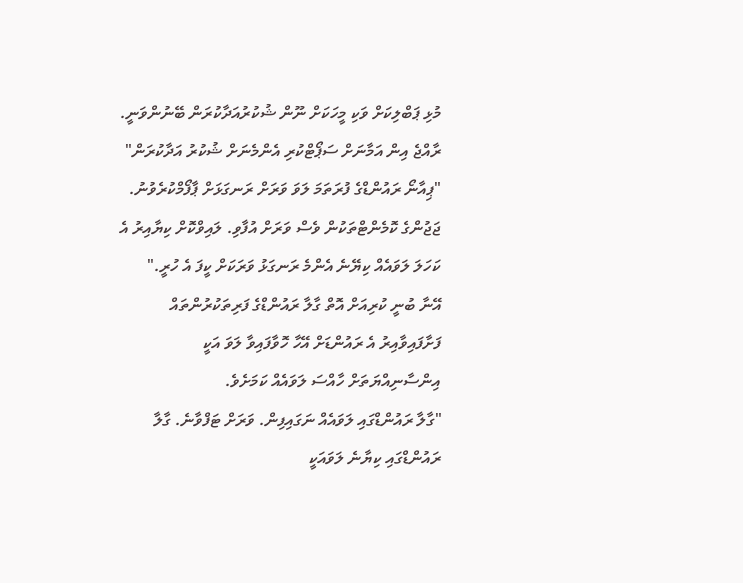މުޅި ޕަބްލިކަށް ވަކި މީހަކަށް ނޫން ޝުކުރުއަދާކުރަން ބޭނުންވަނީ. ރާއްޖެ އިން އަމާނަށް ސަޕޯޓްކުރި އެންމެނަށް ޝުކުރު އަދާކުރަން"
"ޕިއާނޯ ރައުންޑްގެ ފުރަތަމަ ލަވަ ވަރަށް ރަނގަޅަށް ޕާފޯމްކުރެވުނު. ޖަޖުންގެ ކޮމެންޓްތަކުން ވެސް ވަރަށް އުފާވި. ލައިވްކޮށް ކިޔާއިރު އެ ކަހަލަ ލަވައެއް ކިޔޭނެ އެންމެ ރަނގަޅު ވަރަކަށް ކީފަ އެ ހުރީ."
އޭނާ ބުނީ ކުރިއަށް އޮތް ގާލާ ރައުންޑްގެ ފަރިތަކުރުންތައް ފަށާފައިވާއިރު އެ ރައުންޑަށް އޭހާ ހޮވާފައިވާ ލަވަ އަކީ އިންސާނިއްޔަތަށް ހާއްސަ ލަވައެއް ކަމަށެވެ.
"ގާލާ ރައުންޑްގައި ލަވައެއް ނަގައިފިން. ވަރަށް ޓަފްވާނެ. ގާލާ ރައުންޑްގައި ކިޔާނެ ލަވައަކީ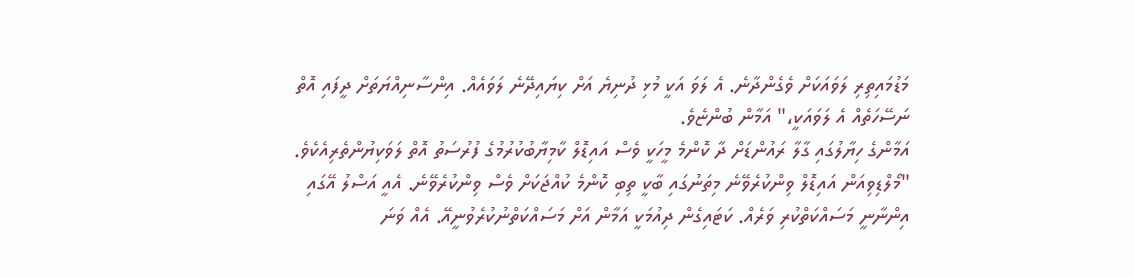މަޑުމައިތިރި ލަވައަކަށް ވެގެންދާނެ. އެ ލަވަ އަކީ މުޅި ދުނިޔެ އަށް ކިޔައިދޭނެ ލަވައެއް. އިންސާނިއްޔަތަށް ދީފައި އޮތް ނަސޭހަތެއް އެ ލަވައަކީ،" އަމާން ބުންޏެވެ.
އަމާންގެ ހިޔާލުގައި ގާލާ ރައުންޑަށް ދާ ކޮންމެ މީހަކީ ވެސް އައިޑޮލް ކާމިޔާބުކުރުމުގެ ފުރުސަތު އޮތް ލަވަކިޔުންތެރިއެކެވެ.
"މޯލްޑިވިއަން އައިޑޮލް ވިންކުރެވޭނެ މިތަނުގައި ބާކީ ތިބި ކޮންމެ ކުއްޖަކަށް ވެސް ވިންކުރެވޭނެ. އެއީ އަސްލު އޭގައި އިންނާނީ މަސައްކަތްކުރި ވަރެއް. ކަޓައިގެން ދިއުމަކީ އަމާން އަށް މަސައްކަތްނުކުރެވުނީއޭ. އެއް ވަނަ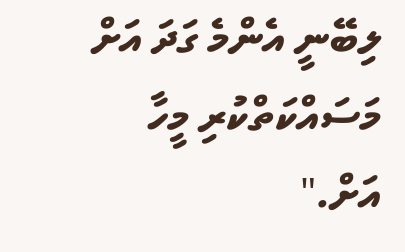ލިބޭނީ އެންމެ ގަދަ އަށް މަސައްކަތްކުރި މީހާ އަށް."